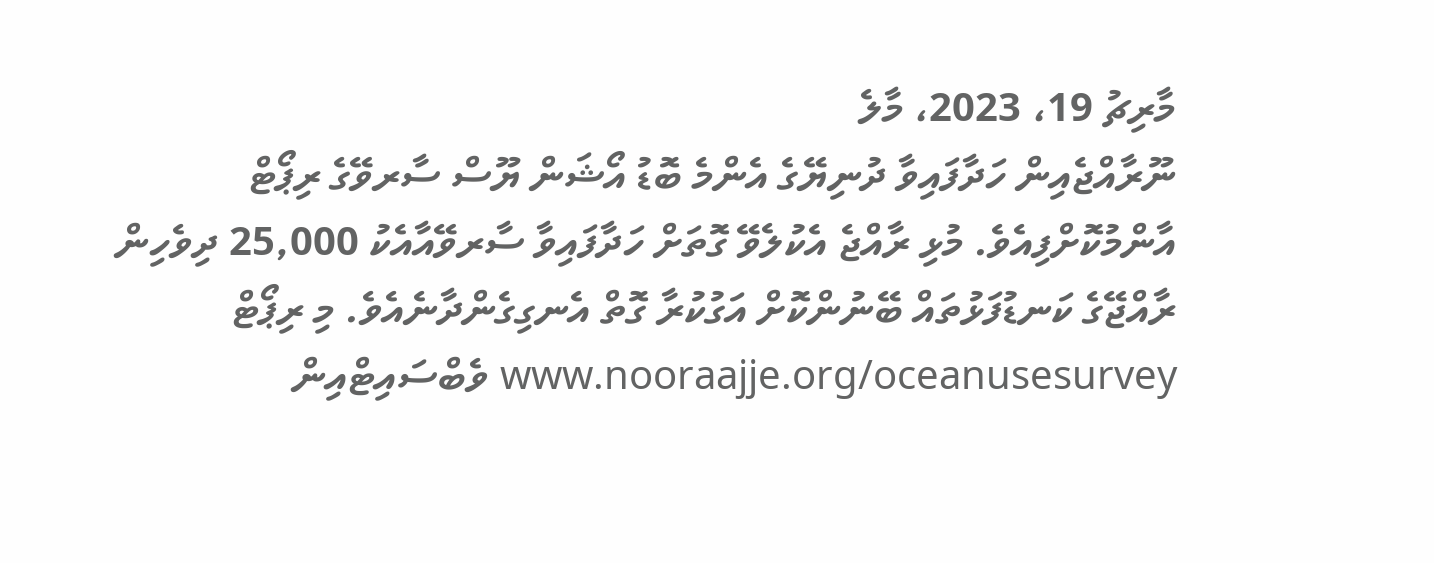މާރިޗު 19، 2023، މާލެ
ނޫރާއްޖެއިން ހަދާފައިވާ ދުނިޔޭގެ އެންމެ ބޮޑު އޯޝަން ޔޫސް ސާރވޭގެ ރިޕޯޓް އާންމުކޮށްފިއެވެ. މުޅި ރާއްޖެ އެކުލެވޭ ގޮތަށް ހަދާފައިވާ ސާރވޭއާއެކު 25,000 ދިވެހިން ރާއްޖޭގެ ކަނޑުފަޅުތައް ބޭނުންކޮށް އަގުކުރާ ގޮތް އެނގިގެންދާނެއެވެ. މި ރިޕޯޓް www.nooraajje.org/oceanusesurvey ވެބްސައިޓްއިން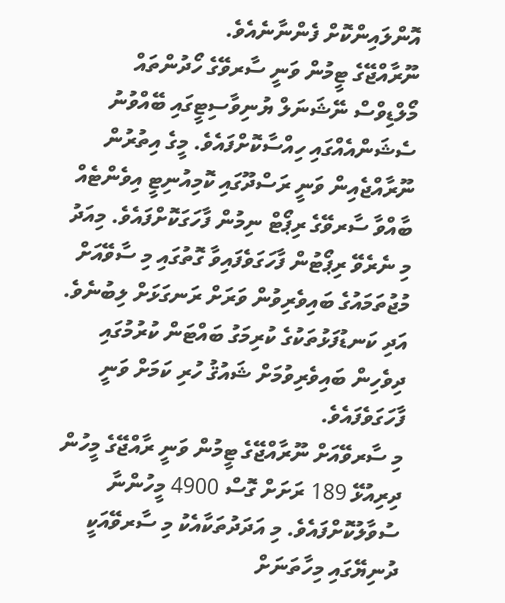އޮންލައިންކޮށް ފެންނާނެއެވެ.
ނޫރާއްޖޭގެ ޓީމުން ވަނީ ސާރވޭގެ ހޯދުންތައް މޯލްޑިވްސް ނޭޝަނަލް ޔުނިވާސިޓީގައި ބޭއްވުނު ސެޝަންއެއްގައި ހިއްސާކޮށްފައެވެ. މީގެ އިތުރުން ނޫރާއްޖެއިން ވަނީ ރަސްދޫގައި ކޮމިއުނިޓީ އިވެންޓެއް ބާއްވާ ސާރވޭގެ ރިޕޯޓް ނިމުން ފާހަގަކޮށްފައެވެ. މިއަދު މި ނެރެވޭ ރިޕޯޓުން ފާހަގަވެފައިވާ ގޮތުގައި މި ސާވޭއަށް މުޖުތަމައުގެ ބައިވެރިވުން ވަރަށް ރަނގަޅަށް ލިބުނެވެ. އަދި ކަނޑުފަޅުތަކުގެ ކުރިމަގު ބައްޓަން ކުރުމުގައި ދިވެހިން ބައިވެރިވުމަށް ޝައުޤު ހުރި ކަމަށް ވަނީ ފާހަގަވެފައެވެ.
މި ސާރވޭއަށް ނޫރާއްޖޭގެ ޓީމުން ވަނީ ރާއްޖޭގެ މީހުން ދިރިއުޅޭ 189 ރަށަށް ގޮސް 4900 މީހުންނާ ސުވާލުކޮށްފައެވެ. މި އަދަދުތަކާއެކު މި ސާރވޭއަކީ ދުނިޔޭގައި މިހާތަނަށް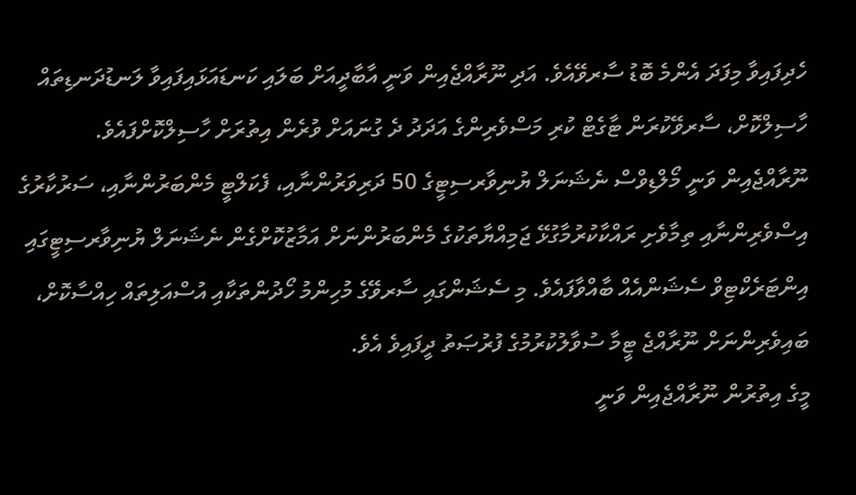ހެދިފައިވާ މިފަދަ އެންމެ ބޮޑު ސާރވޭއެވެ. އަދި ނޫރާއްޖެއިން ވަނީ އާބާދީއަށް ބަލައި ކަނޑައަޅައިފައިވާ ލަނޑުދަނޑިތައް ހާސިލްކޮށް، ސާރވޭކުރަން ޓާގެޓް ކުރި މަސްވެރިންގެ އަދަދު ދެ ގުނައަށް ވުރެން އިތުރަށް ހާސިލްކޮށްފައެވެ.
ނޫރާއްޖެއިން ވަނީ މޯލްޑިވްސް ނެޝަނަލް ޔުނިވާރސިޓީގެ 50 ދަރިވަރުންނާއި، ފެކަލްޓީ މެންބަރުންނާއި، ސަރުކާރުގެ އިސްވެރިންނާއި ތިމާވެށި ރައްކާކުރުމާގުޅޭ ޖަމިއްޔާތަކުގެ މެންބަރުންނަށް އަމާޒުކޮށްގެން ނެޝަނަލް ޔުނިވާރސިޓީގައި އިންޓަރެކްޓިވް ސެޝަންއެއް ބާއްވާފައެވެ. މި ސެޝަންގައި ސާރވޭގެ މުހިންމު ހޯދުންތަކާއި އުސްއަލިތައް ހިއްސާކޮށް، ބައިވެރިންނަށް ނޫރާއްޖެ ޓީމާ ސުވާލުކުރުމުގެ ފުރުޞަތު ދީފައިވެ އެވެ.
މީގެ އިތުރުން ނޫރާއްޖެއިން ވަނީ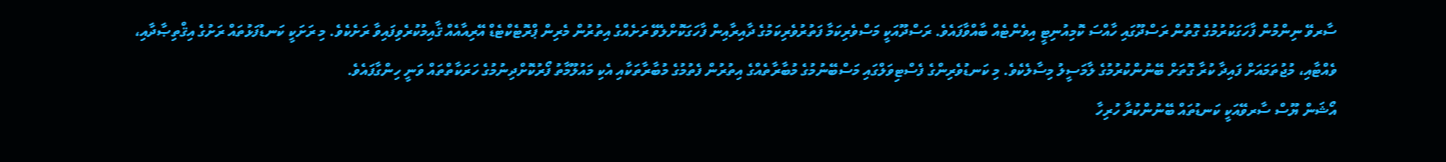ސާރވޭ ނިންމުން ފާހަގަކުރުމުގެ ގޮތުން ރަސްދޫގައި ހާއްސަ ކޮމިއުނިޓީ އިވެންޓެއް ބާއްވާފައެވެ. ރަސްދޫއަކީ މަސްވެރިކަމާ ފަތުރުވެރިކަމުގެ ދާއިރާއިން ފާހަގަކޮށްލެވޭ ރަށެއްގެ އިތުރުން މެރިން ޕްރޮޓެކްޓެޑް އޭރިއާއެއް ޤާއިމުކުރެވިފައިވާ ރަށެކެވެ. މި ރަށަކީ ކަނޑުފަޅުތައް ރަށުގެ އިޤްތިޞާދާއި، ވެއްޓާއި، މުޖުތަމައަށް ފައިދާ ކުރާ ގޮތަށް ބޭނުންކުރުމުގެ ލާމަސީލު މިސާލެކެވެ. މި ކަނޑުވެރިންގެ ފެސްޓިވަލްގައި މަސްބޭނުމުގެ މުބާރާތެއްގެ އިތުރުން ފެތުމުގެ މުބާރާތަކާއި އެކި މައުލޫމާތު ފޯރުކޮށްދިނުމުގެ ހަރަކާތްތައް ވަނީ ހިންގާފައެވެ.
އޯޝަން ޔޫސް ސާރވޭއަކީ ކަނޑުތައް ބޭނުންކުރާ ހުރިހާ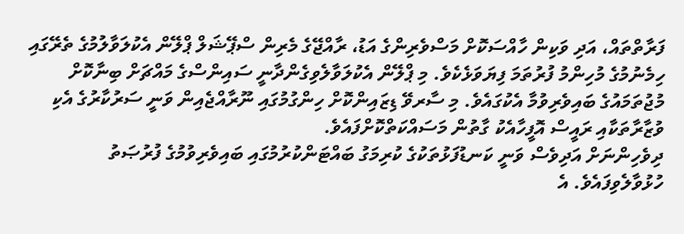ފަރާތްތައް، އަދި ވަކިން ހާއްސަކޮށް މަސްވެރިންގެ އަޑު، ރާއްޖޭގެ މެރިން ސްޕޭޝަލް ޕްލޭން އެކުލަވާލުމުގެ ތެރޭގައި ހިމެނުމުގެ މުހިންމު ފުރުތަމަ ފިޔަވަޅެކެވެ. މި ޕްލޭން އެކުލަވާލެވިގެންދާނީ ސައިންސްގެ މައްޗަށް ބިނާކޮށް މުޖުތަމައުގެ ބައިވެރިވުމާ އެކުގައެވެ. މި ސާރވޭ ޑިޒައިންކޮށް ހިންގުމުގައި ނޫރާއްޖެއިން ވަނީ ސަރުކާރުގެ އެކި ވުޒާރާތަކާއި ރައީސް އޮފީހާއެކު ގާތުން މަސައްކަތްކޮށްފައެވެ.
ދިވެހިންނަށް އަދިވެސް ވަނީ ކަނޑުފަޅުތަކުގެ ކުރިމަގު ބައްޓަންކުރުމުގައި ބައިވެރިވުމުގެ ފުރުޞަތު ހުޅުވާލެވިފައެވެ. އެ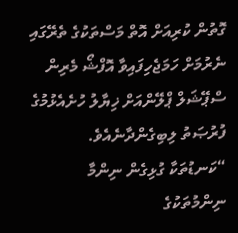ގޮތުން ކުރިއަށް އޮތް މަސްތަކުގެ ތެރޭގައި ނެރުމަށް ހަމަޖެހިފައިވާ އޮފްޝޯ މެރިން ސްޕޭޝަލް ޕްލޭންއަށް ޚިޔާލު ހުށެއެޅުމުގެ ފުރުޞަތު ލިބިގެންދާނެއެވެ.
“ކަނޑުތަކާ ގުޅިގެން ނިންމާ ނިންމުތަކުގެ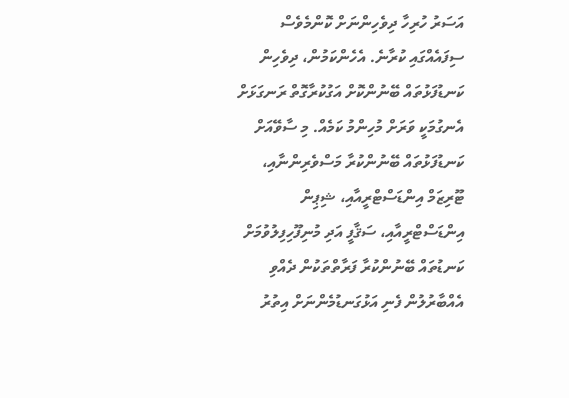އަސަރު ހުރިހާ ދިވެހިންނަށް ކޮންމެވެސް ސިފައެއްގައި ކުރާނެ. އެހެންކަމުން، ދިވެހިން ކަނޑުފަޅުތައް ބޭނުންކޮށް އަގުކުރާގޮތް ރަނގަޅަށް އެނގުމަކީ ވަރަށް މުހިންމު ކަމެއް. މި ސާވޭއަށް ކަނޑުފަޅުތައް ބޭނުންކުރާ މަސްވެރިންނާއި، ޓޫރިޒަމް އިންޑަސްޓްރީއާއި، ޝިޕިން އިންޑަސްޓްރީއާއި، ސަޤާފީ އަދި މުނިފޫހިފިލުވުމަށް ކަނޑުތައް ބޭނުންކުރާ ފަރާތްތަކުން ދެއްވި އެއްބާރުލުން ފެނި އަޅުގަނޑުމެންނަށް އިތުރު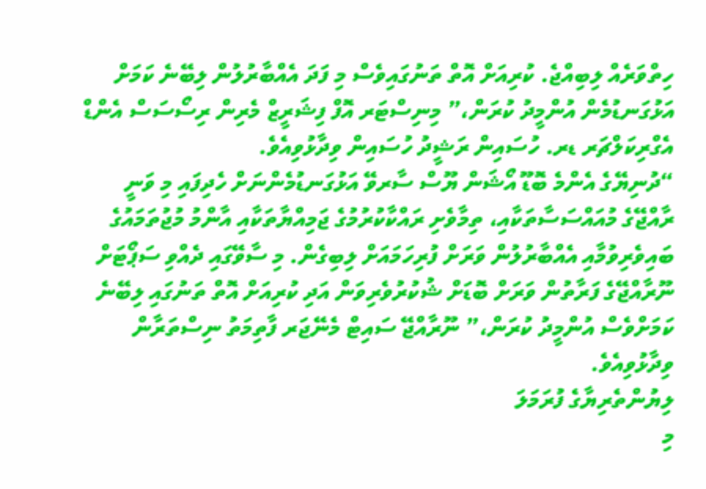ހިތްވަރެއް ލިބިއްޖެ. ކުރިއަށް އޮތް ތަނުގައިވެސް މި ފަދަ އެއްބާރުލުން ލިބޭނެ ކަމަށް އަޅުގަނޑުމެން އުންމީދު ކުރަން،” މިނިސްޓަރ އޮފް ފިޝަރީޒް މެރިން ރިސޯސަސް އެންޑް އެގްރިކަލްޗަރ ޑރ. ހުސައިން ރަޝީދު ހުސައިން ވިދާޅުވިއެވެ.
“ދުނިޔޭގެ އެންމެ ބޮޑޫ އޯޝަން ޔޫސް ސާރވޭ އަޅުގަނޑުމެންނަށް ހެދިފައި މި ވަނީ ރާއްޖޭގެ މުއައްސަސާތަކާއި، ތިމާވެށި ރައްކާކުރުމުގެ ޖަމިއްޔާތަކާއި އާންމު މުޖުތަމައުގެ ބައިވެރިވުމާއި އެއްބާރުލުން ވަރަށް ފުރިހަމައަށް ލިބިގެން. މި ސާވޭގައި ދެއްވި ސަޕޯޓަށް ނޫރާއްޖޭގެ ފަރާތުން ވަރަށް ބޮޑަށް ޝުކުރުވެރިވަން އަދި ކުރިއަށް އޮތް ތަނުގައި ލިބޭނެ ކަމަށްވެސް އުންމީދު ކުރަން،” ނޫރާއްޖޭ ސައިޓް މެނޭޖަރ ފާތިމަތު ނިސްތަރާން ވިދާޅުވިއެވެ.
ލިޔުންތެރިޔާގެ ފުރަމަލަ
މި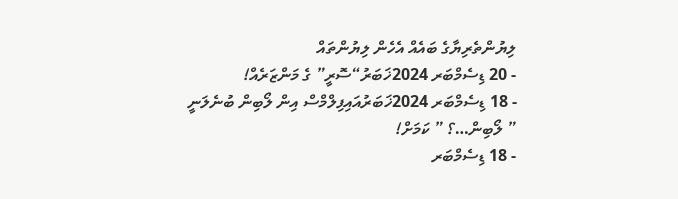ލިޔުންތެރިޔާގެ ބައެއް އެހެން ލިޔުންތައް
- 20 ޑިސެމްބަރ 2024ޚަބަރު“ސޮރީ” ގެ މަންޒަރެއް!
- 18 ޑިސެމްބަރ 2024ޚަބަރުއައިފިލްމްސް އިން ލޯބިން ބުނެލަނީ ” ލޯބިން…؟ ” ކަމަށް!
- 18 ޑިސެމްބަރ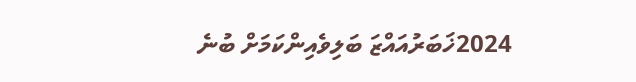2024ޚަބަރުއައްޒަ ބަލިވެއިންކަމަށް ބުނެ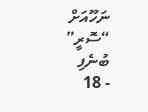ނަހޫއަށް “ސޮރީ” ބުނެފި
- 18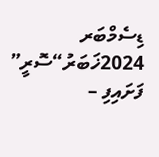ޑިސެމްބަރ 2024ޚަބަރު“ސޮރީ” ފަށައިފި –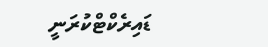ޑައިރެކްޓްކުރަނީ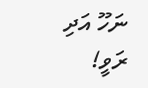ނަހޫ އަދި ރަވީ!